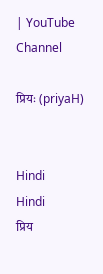| YouTube Channel

प्रियः (priyaH)


Hindi
Hindi
प्रिय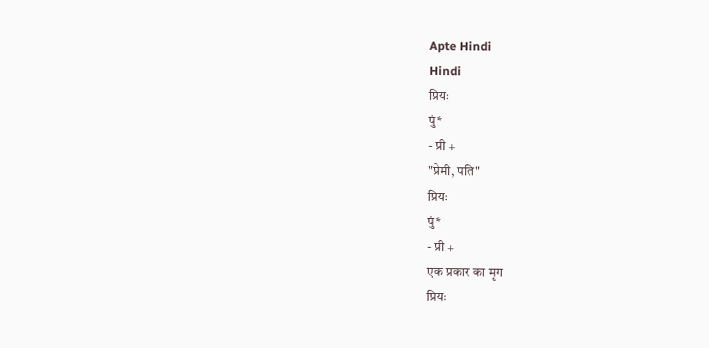Apte Hindi
Hindi
प्रियः
पुं*
- प्री +
"प्रेमी, पति"
प्रियः
पुं*
- प्री +
एक प्रकार का मृग
प्रियः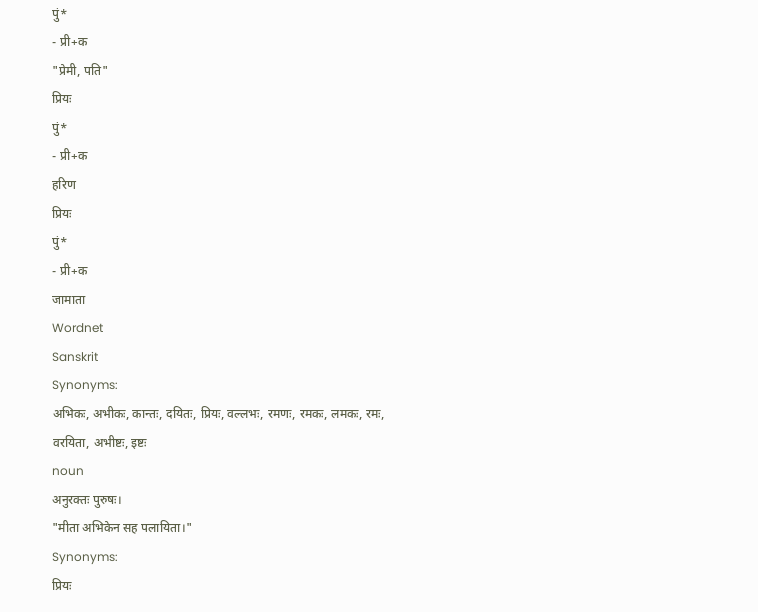पुं*
- प्री+क
"प्रेमी, पति"
प्रियः
पुं*
- प्री+क
हरिण
प्रियः
पुं*
- प्री+क
जामाता
Wordnet
Sanskrit
Synonyms:
अभिकः, अभीकः, कान्तः, दयितः, प्रियः, वल्लभः, रमणः, रमकः, लमकः, रमः, वरयिता, अभीष्टः, इष्टः
noun
अनुरक्तः पुरुषः।
"मीता अभिकेन सह पलायिता।"
Synonyms:
प्रियः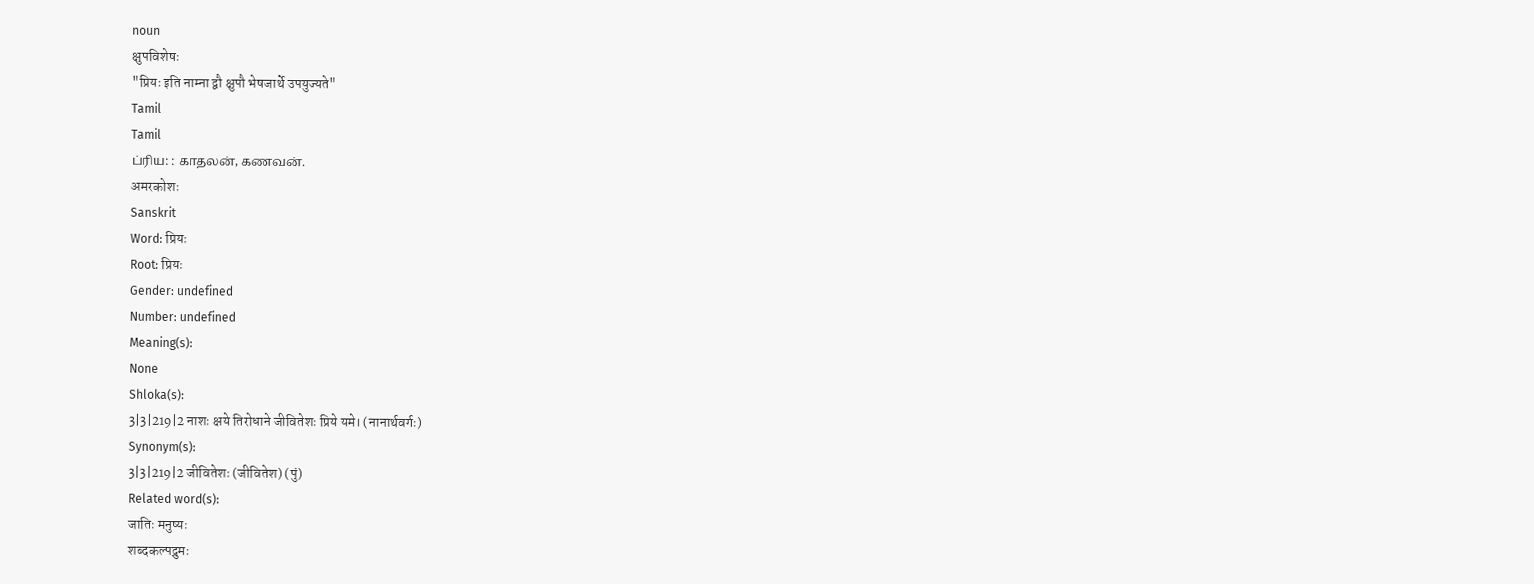noun
क्षुपविशेषः
"प्रियः इति नाम्ना द्वौ क्षुपौ भेषजार्थे उपयुज्यते"
Tamil
Tamil
ப்ரிய: : காதலன், கணவன்.
अमरकोशः
Sanskrit
Word: प्रियः
Root: प्रियः
Gender: undefined
Number: undefined
Meaning(s):
None
Shloka(s):
3|3|219|2 नाशः क्षये तिरोधाने जीवितेशः प्रिये यमे। (नानार्थवर्गः)
Synonym(s):
3|3|219|2 जीवितेशः (जीवितेश) (पुं)
Related word(s):
जातिः मनुष्यः
शब्दकल्पद्रुमः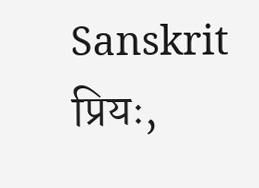Sanskrit
प्रियः,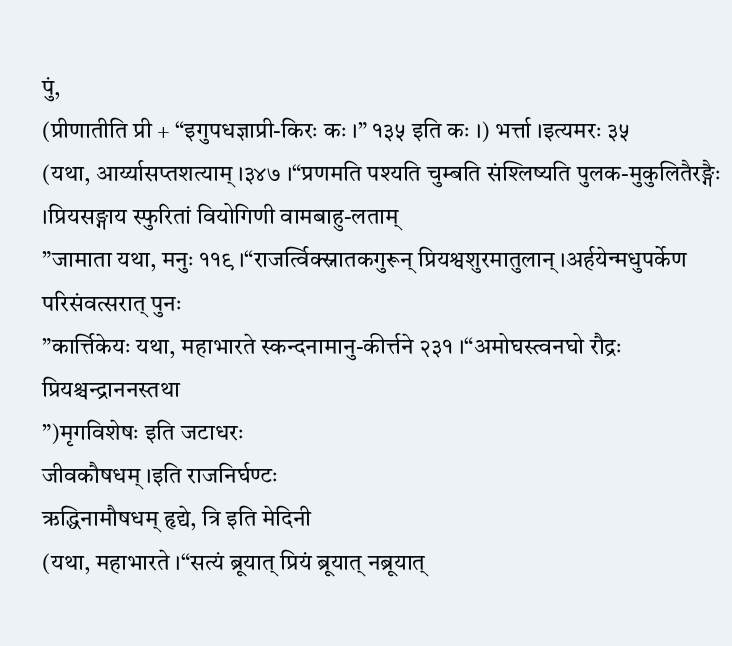पुं,
(प्रीणातीति प्री + “इगुपधज्ञाप्री-किरः कः ।” १३५ इति कः ।) भर्त्ता ।इत्यमरः ३५
(यथा, आर्य्यासप्तशत्याम् ।३४७ ।“प्रणमति पश्यति चुम्बति संश्लिष्यति पुलक-मुकुलितैरङ्गैः ।प्रियसङ्गाय स्फुरितां वियोगिणी वामबाहु-लताम्
”जामाता यथा, मनुः ११९ ।“राजर्त्विक्स्नातकगुरून् प्रियश्वशुरमातुलान् ।अर्हयेन्मधुपर्केण परिसंवत्सरात् पुनः
”कार्त्तिकेयः यथा, महाभारते स्कन्दनामानु-कीर्त्तने २३१ ।“अमोघस्त्वनघो रौद्रः प्रियश्चन्द्राननस्तथा
”)मृगविशेषः इति जटाधरः
जीवकौषधम् ।इति राजनिर्घण्टः
ऋद्धिनामौषधम् हृद्ये, त्रि इति मेदिनी
(यथा, महाभारते ।“सत्यं ब्रूयात् प्रियं ब्रूयात् नब्रूयात्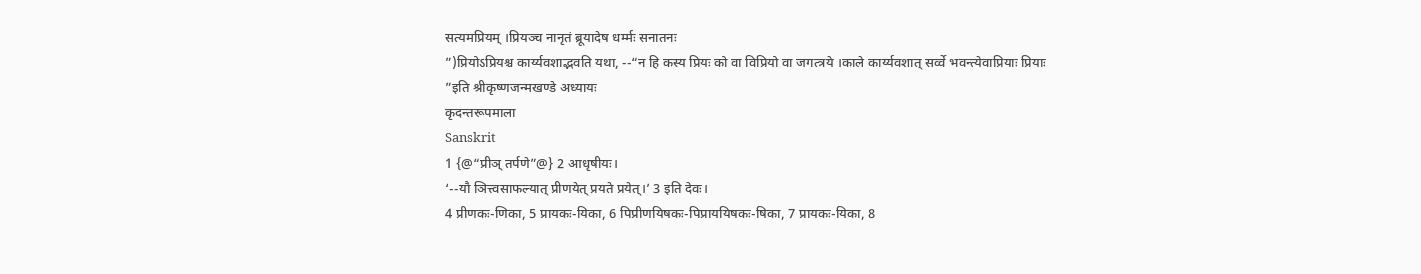सत्यमप्रियम् ।प्रियञ्च नानृतं ब्रूयादेष धर्म्मः सनातनः
”)प्रियोऽप्रियश्च कार्य्यवशाद्भवति यथा, --“न हि कस्य प्रियः को वा विप्रियो वा जगत्त्रये ।काले कार्य्यवशात् सर्व्वे भवन्त्येवाप्रियाः प्रियाः
”इति श्रीकृष्णजन्मखण्डे अध्यायः
कृदन्तरूपमाला
Sanskrit
1 {@“प्रीञ् तर्पणे”@} 2 आधृषीयः।
‘--यौ ञित्त्वसाफल्यात् प्रीणयेत् प्रयते प्रयेत्।’ 3 इति देवः।
4 प्रीणकः-णिका, 5 प्रायकः-यिका, 6 पिप्रीणयिषकः-पिप्राययिषकः-षिका, 7 प्रायकः-यिका, 8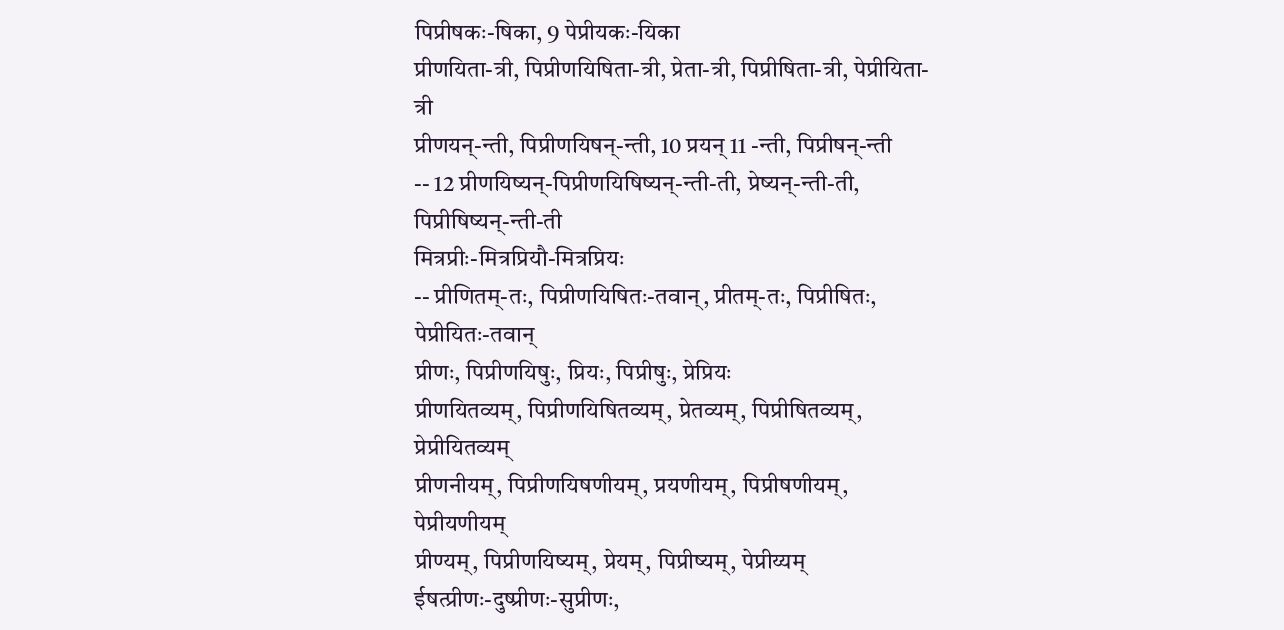पिप्रीषकः-षिका, 9 पेप्रीयकः-यिका
प्रीणयिता-त्री, पिप्रीणयिषिता-त्री, प्रेता-त्री, पिप्रीषिता-त्री, पेप्रीयिता-त्री
प्रीणयन्-न्ती, पिप्रीणयिषन्-न्ती, 10 प्रयन् 11 -न्ती, पिप्रीषन्-न्ती
-- 12 प्रीणयिष्यन्-पिप्रीणयिषिष्यन्-न्ती-ती, प्रेष्यन्-न्ती-ती, पिप्रीषिष्यन्-न्ती-ती
मित्रप्रीः-मित्रप्रियौ-मित्रप्रियः
-- प्रीणितम्-तः, पिप्रीणयिषितः-तवान्, प्रीतम्-तः, पिप्रीषितः, पेप्रीयितः-तवान्
प्रीणः, पिप्रीणयिषुः, प्रियः, पिप्रीषुः, प्रेप्रियः
प्रीणयितव्यम्, पिप्रीणयिषितव्यम्, प्रेतव्यम्, पिप्रीषितव्यम्, प्रेप्रीयितव्यम्
प्रीणनीयम्, पिप्रीणयिषणीयम्, प्रयणीयम्, पिप्रीषणीयम्, पेप्रीयणीयम्
प्रीण्यम्, पिप्रीणयिष्यम्, प्रेयम्, पिप्रीष्यम्, पेप्रीय्यम्
ईषत्प्रीणः-दुष्प्रीणः-सुप्रीणः,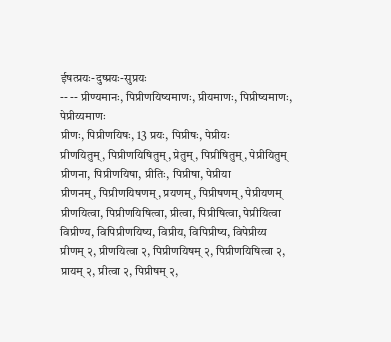ईषत्प्रयः-दुष्प्रयः-सुप्रयः
-- -- प्रीण्यमानः, पिप्रीणयिष्यमाणः, प्रीयमाणः, पिप्रीष्यमाणः, पेप्रीय्यमाणः
प्रीणः, पिप्रीणयिषः, 13 प्रयः, पिप्रीषः, पेप्रीयः
प्रीणयितुम्, पिप्रीणयिषितुम्, प्रेतुम्, पिप्रीषितुम्, पेप्रीयितुम्
प्रीणना, पिप्रीणयिषा, प्रीतिः, पिप्रीषा, पेप्रीया
प्रीणनम्, पिप्रीणयिषणम्, प्रयणम्, पिप्रीषणम्, पेप्रीयणम्
प्रीणयित्वा, पिप्रीणयिषित्वा, प्रीत्वा, पिप्रीषित्वा, पेप्रीयित्वा
विप्रीण्य, विपिप्रीणयिष्य, विप्रीय, विपिप्रीष्य, विपेप्रीय्य
प्रीणम् २, प्रीणयित्वा २, पिप्रीणयिषम् २, पिप्रीणयिषित्वा २, प्रायम् २, प्रीत्वा २, पिप्रीषम् २,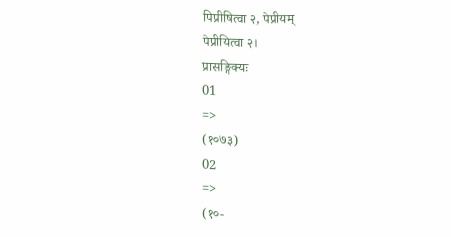पिप्रीषित्वा २, पेप्रीयम्
पेप्रीयित्वा २।
प्रासङ्गिक्यः
01
=>
(१०७३)
02
=>
(१०-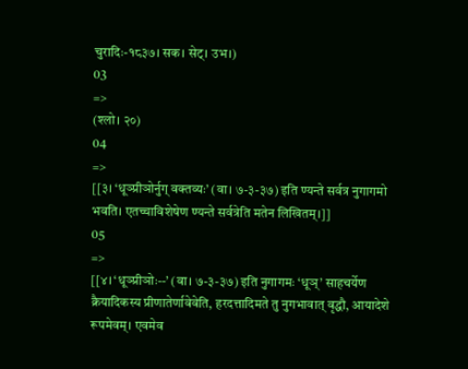चुरादिः-१८३७। सक। सेट्। उभ।)
03
=>
(श्लो। २०)
04
=>
[[३। ‘धूञ्प्रीञोर्नुग् वक्तव्यः’ (वा। ७-३-३७) इति ण्यन्ते सर्वत्र नुगागमो भवति। एतच्चाविशेषेण ण्यन्ते सर्वत्रेति मतेन लिखितम्।]]
05
=>
[[४। ‘धूञ्प्रीञोः--’ (वा। ७-३-३७) इति नुगागमः ‘धूञ्’ साहचर्येण क्रैयादिकस्य प्रीणातेर्णावेवेति, हरदत्तादिमते तु नुगभावात् वृद्धौ, आयादेशे रूपमेवम्। एवमेव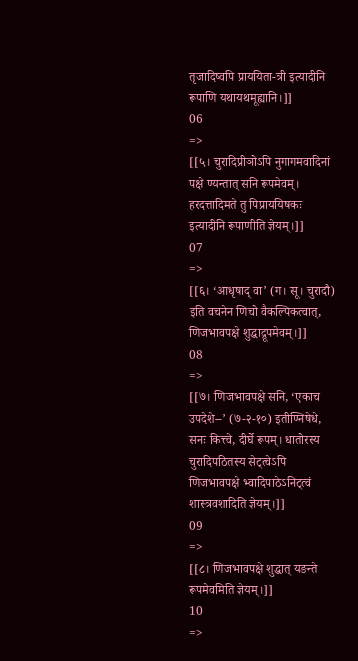तृजादिष्वपि प्राययिता-त्री इत्यादीनि रूपाणि यथायथमूह्यानि।]]
06
=>
[[५। चुरादिप्रीञोऽपि नुगागमवादिनां पक्षे ण्यन्तात् सनि रूपमेवम्। हरदत्तादिमते तु पिप्राययिषकः इत्यादीनि रूपाणीति ज्ञेयम्।]]
07
=>
[[६। ‘आधृषाद् वा’ (ग। सू। चुरादौ) इति वचनेन णिचो वैकल्पिकत्वात्, णिजभावपक्षे शुद्धाद्रूपमेवम्।]]
08
=>
[[७। णिजभावपक्षे सनि, ‘एकाच उपदेशे--’ (७-२-१०) इतीण्निषेधे, सनः कित्त्वे, दीर्घे रूपम्। धातोरस्य चुरादिपठितस्य सेट्त्वेऽपि णिजभावपक्षे भ्वादिपाठेऽनिट्त्वं शास्त्रवशादिति ज्ञेयम्।]]
09
=>
[[८। णिजभावपक्षे शुद्धात् यङन्ते रूपमेवमिति ज्ञेयम्।]]
10
=>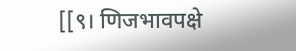[[९। णिजभावपक्षे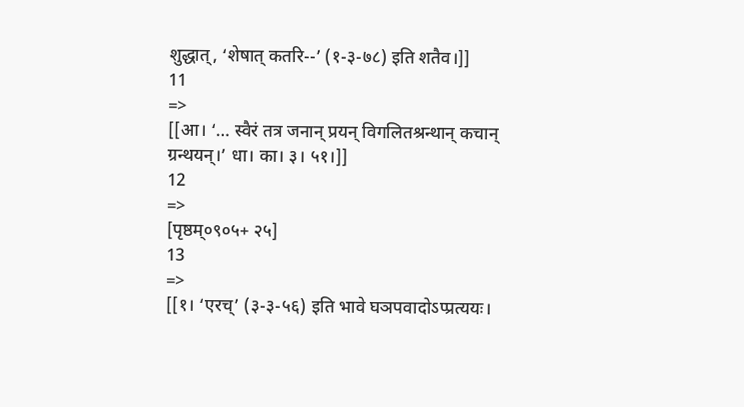शुद्धात्, ‘शेषात् कतरि--’ (१-३-७८) इति शतैव।]]
11
=>
[[आ। ‘… स्वैरं तत्र जनान् प्रयन् विगलितश्रन्थान् कचान् ग्रन्थयन्।’ धा। का। ३। ५१।]]
12
=>
[पृष्ठम्०९०५+ २५]
13
=>
[[१। ‘एरच्’ (३-३-५६) इति भावे घञपवादोऽप्प्रत्ययः।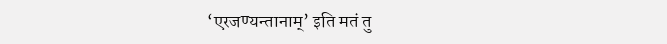‘एरजण्यन्तानाम्’ इति मतं तु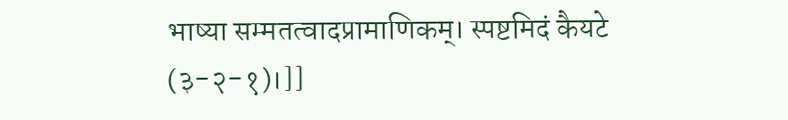भाष्या सम्मतत्वादप्रामाणिकम्। स्पष्टमिदं कैयटे (३-२-१)।]]